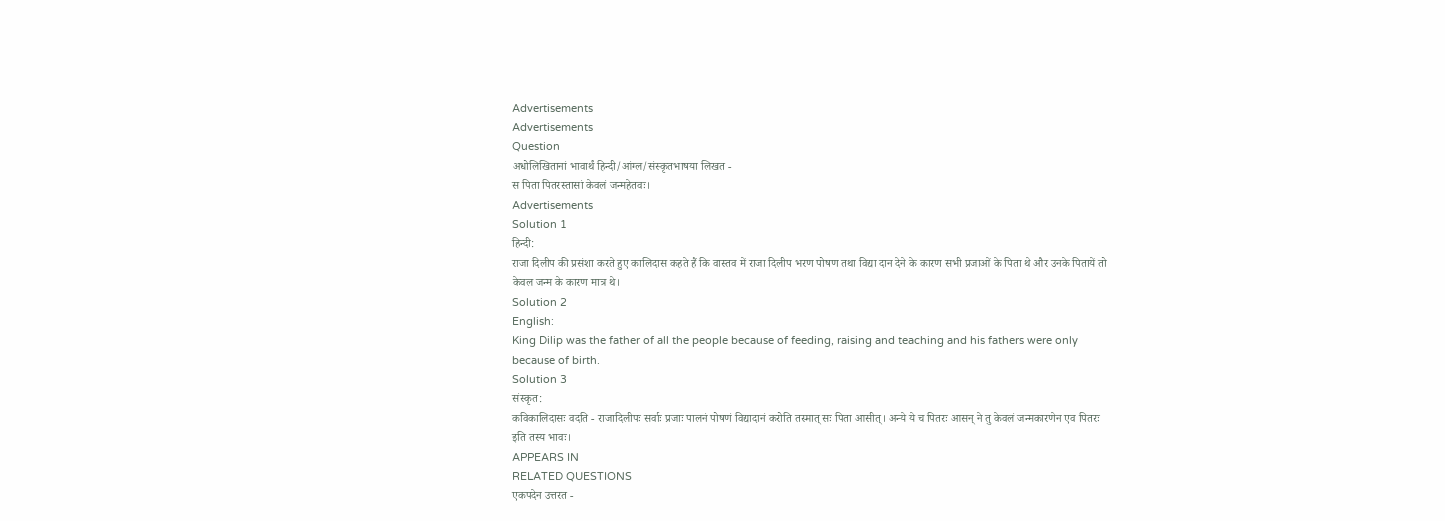Advertisements
Advertisements
Question
अधोलिखितानां भावार्थं हिन्दी/आंग्ल/संस्कृतभाषया लिखत -
स पिता पितरस्तासां केवलं जन्महेतवः।
Advertisements
Solution 1
हिन्दी:
राजा दिलीप की प्रसंशा करते हुए कालिदास कहते हैं कि वास्तव में राजा दिलीप भरण पोषण तथा विद्या दान देने के कारण सभी प्रजाओं के पिता थे और उनके पितायें तो केवल जन्म के कारण मात्र थे।
Solution 2
English:
King Dilip was the father of all the people because of feeding, raising and teaching and his fathers were only because of birth.
Solution 3
संस्कृत:
कविकालिदासः वदति - राजादिलीपः सर्वाः प्रजाः पालनं पोषणं विद्यादानं करोति तस्मात् सः पिता आसीत्। अन्ये ये च पितरः आसन् ने तु केवलं जन्मकारणेन एव पितरः इति तस्य भावः।
APPEARS IN
RELATED QUESTIONS
एकपदेन उत्तरत -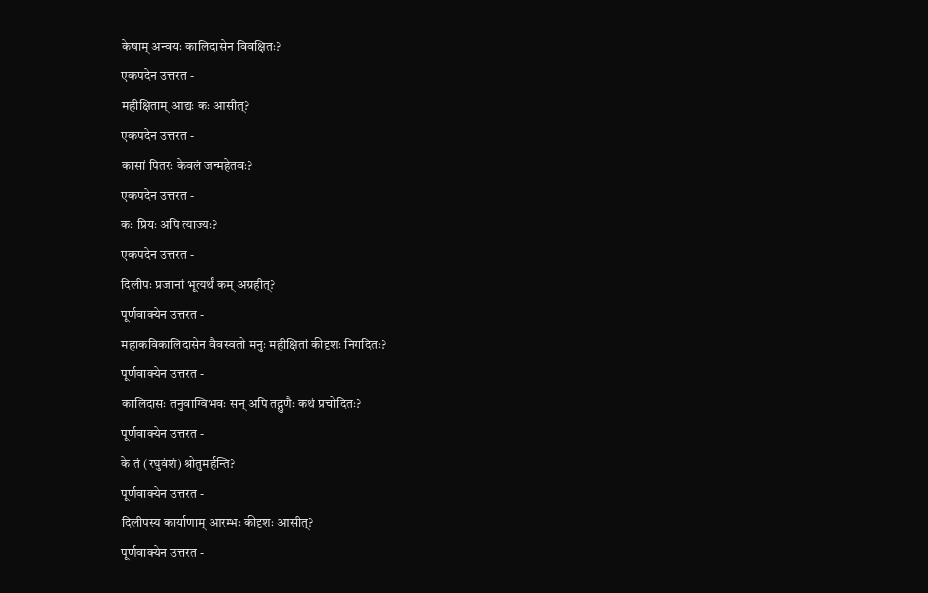केषाम् अन्वयः कालिदासेन विवक्षितः?
एकपदेन उत्तरत -
महीक्षिताम् आद्यः कः आसीत्?
एकपदेन उत्तरत -
कासां पितरः केवलं जन्महेतवः?
एकपदेन उत्तरत -
कः प्रियः अपि त्याज्यः?
एकपदेन उत्तरत -
दिलीपः प्रजानां भूत्यर्थं कम् अग्रहीत्?
पूर्णवाक्येन उत्तरत -
महाकविकालिदासेन वैवस्वतो मनुः महीक्षितां कीदृशः निगदितः?
पूर्णवाक्येन उत्तरत -
कालिदासः तनुवाग्विभवः सन् अपि तद्गुणैः कथं प्रचोदितः?
पूर्णवाक्येन उत्तरत -
के तं (रघुवंशं) श्रोतुमर्हन्ति?
पूर्णवाक्येन उत्तरत -
दिलीपस्य कार्याणाम् आरम्भः कीदृशः आसीत्?
पूर्णवाक्येन उत्तरत -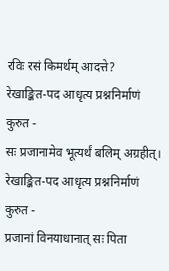रविः रसं किमर्थम् आदत्ते?
रेखाङ्कित-पद आधृत्य प्रश्ननिर्माणं कुरुत -
सः प्रजानामेव भूत्यर्थं बलिम् अग्रहीत्।
रेखाङ्कित-पद आधृत्य प्रश्ननिर्माणं कुरुत -
प्रजानां विनयाधानात् सः पिता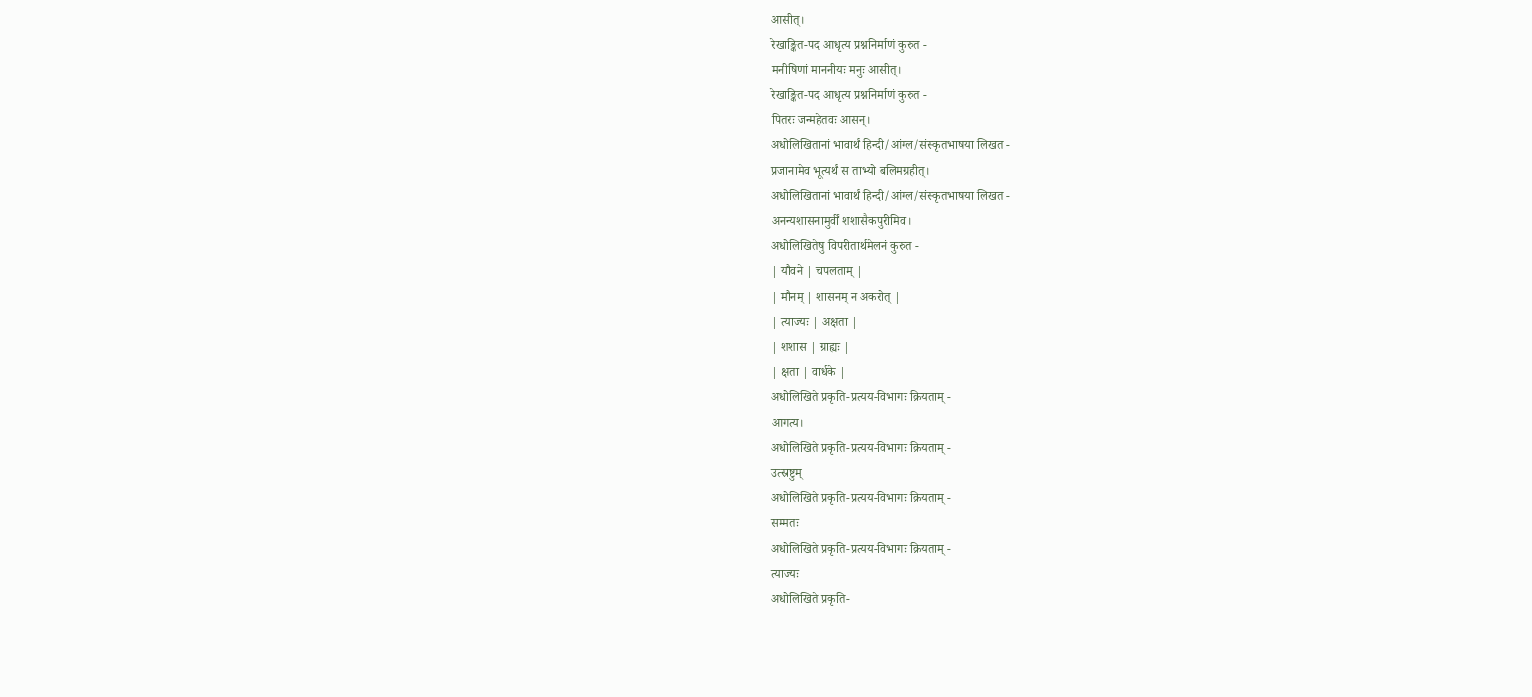आसीत्।
रेखाङ्कित-पद आधृत्य प्रश्ननिर्माणं कुरुत -
मनीषिणां माननीयः मनुः आसीत्।
रेखाङ्कित-पद आधृत्य प्रश्ननिर्माणं कुरुत -
पितरः जन्महेतवः आसन्।
अधोलिखितानां भावार्थं हिन्दी/आंग्ल/संस्कृतभाषया लिखत -
प्रजानामेव भूत्यर्थं स ताभ्यो बलिमग्रहीत्।
अधोलिखितानां भावार्थं हिन्दी/आंग्ल/संस्कृतभाषया लिखत -
अनन्यशासनामुर्वीं शशासैकपुरीमिव।
अधोलिखितेषु विपरीतार्थमेलनं कुरुत -
| यौवने | चपलताम् |
| मौनम् | शासनम् न अकरोत् |
| त्याज्यः | अक्षता |
| शशास | ग्राह्यः |
| क्षता | वार्धके |
अधोलिखिते प्रकृति-प्रत्यय-विभागः क्रियताम् -
आगत्य।
अधोलिखिते प्रकृति-प्रत्यय-विभागः क्रियताम् -
उत्स्रष्टुम्
अधोलिखिते प्रकृति-प्रत्यय-विभागः क्रियताम् -
सम्मतः
अधोलिखिते प्रकृति-प्रत्यय-विभागः क्रियताम् -
त्याज्यः
अधोलिखिते प्रकृति-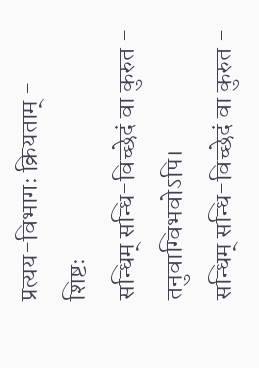प्रत्यय-विभागः क्रियताम् -
शिष्टः
सन्धिम् सन्धि-विच्छेदं वा कुरुत -
तनुवाग्विभवोऽपि।
सन्धिम् सन्धि-विच्छेदं वा कुरुत -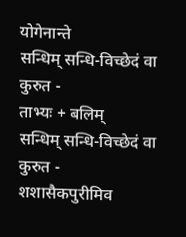योगेनान्ते
सन्धिम् सन्धि-विच्छेदं वा कुरुत -
ताभ्यः + बलिम्
सन्धिम् सन्धि-विच्छेदं वा कुरुत -
शशासैकपुरीमिव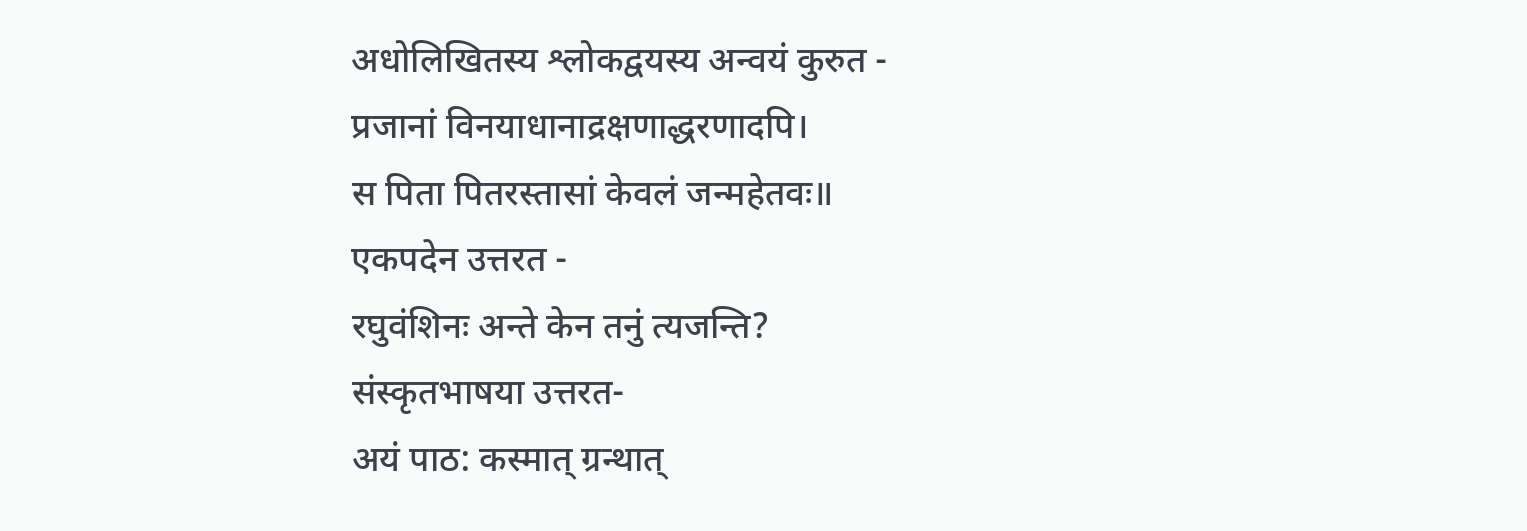अधोलिखितस्य श्लोकद्वयस्य अन्वयं कुरुत -
प्रजानां विनयाधानाद्रक्षणाद्धरणादपि।
स पिता पितरस्तासां केवलं जन्महेतवः॥
एकपदेन उत्तरत -
रघुवंशिनः अन्ते केन तनुं त्यजन्ति?
संस्कृतभाषया उत्तरत-
अयं पाठ: कस्मात् ग्रन्थात्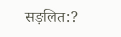सङ़लित:?